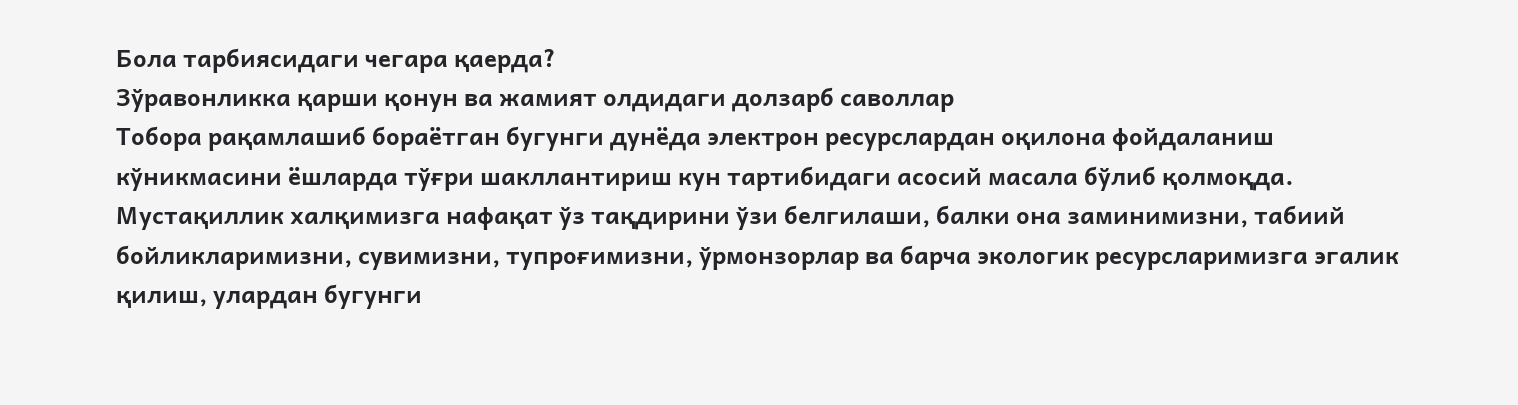Бола тарбиясидаги чегара қаерда?
Зўравонликка қарши қонун ва жамият олдидаги долзарб саволлар
Тобора рақамлашиб бораётган бугунги дунёда электрон ресурслардан оқилона фойдаланиш кўникмасини ёшларда тўғри шакллантириш кун тартибидаги асосий масала бўлиб қолмоқда.
Мустақиллик халқимизга нафақат ўз тақдирини ўзи белгилаши, балки она заминимизни, табиий бойликларимизни, сувимизни, тупроғимизни, ўрмонзорлар ва барча экологик ресурсларимизга эгалик қилиш, улардан бугунги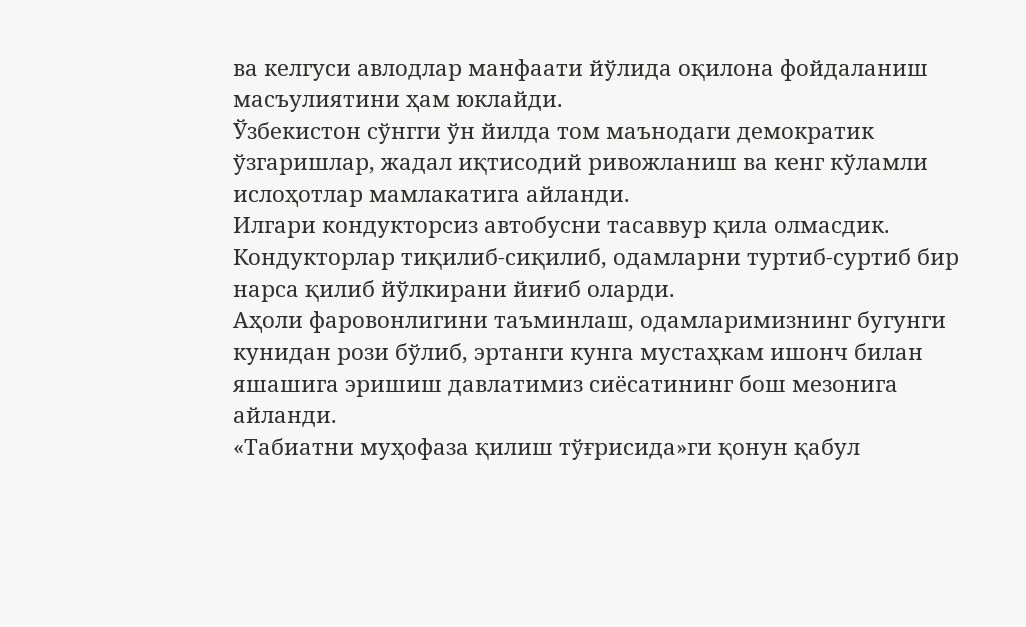ва келгуси авлодлар манфаати йўлида оқилона фойдаланиш масъулиятини ҳам юклайди.
Ўзбекистон сўнгги ўн йилда том маънодаги демократик ўзгаришлар, жадал иқтисодий ривожланиш ва кенг кўламли ислоҳотлар мамлакатига айланди.
Илгари кондукторсиз автобусни тасаввур қила олмасдик. Кондукторлар тиқилиб-сиқилиб, одамларни туртиб-суртиб бир нарса қилиб йўлкирани йиғиб оларди.
Аҳоли фаровонлигини таъминлаш, одамларимизнинг бугунги кунидан рози бўлиб, эртанги кунга мустаҳкам ишонч билан яшашига эришиш давлатимиз сиёсатининг бош мезонига айланди.
«Табиатни муҳофаза қилиш тўғрисида»ги қонун қабул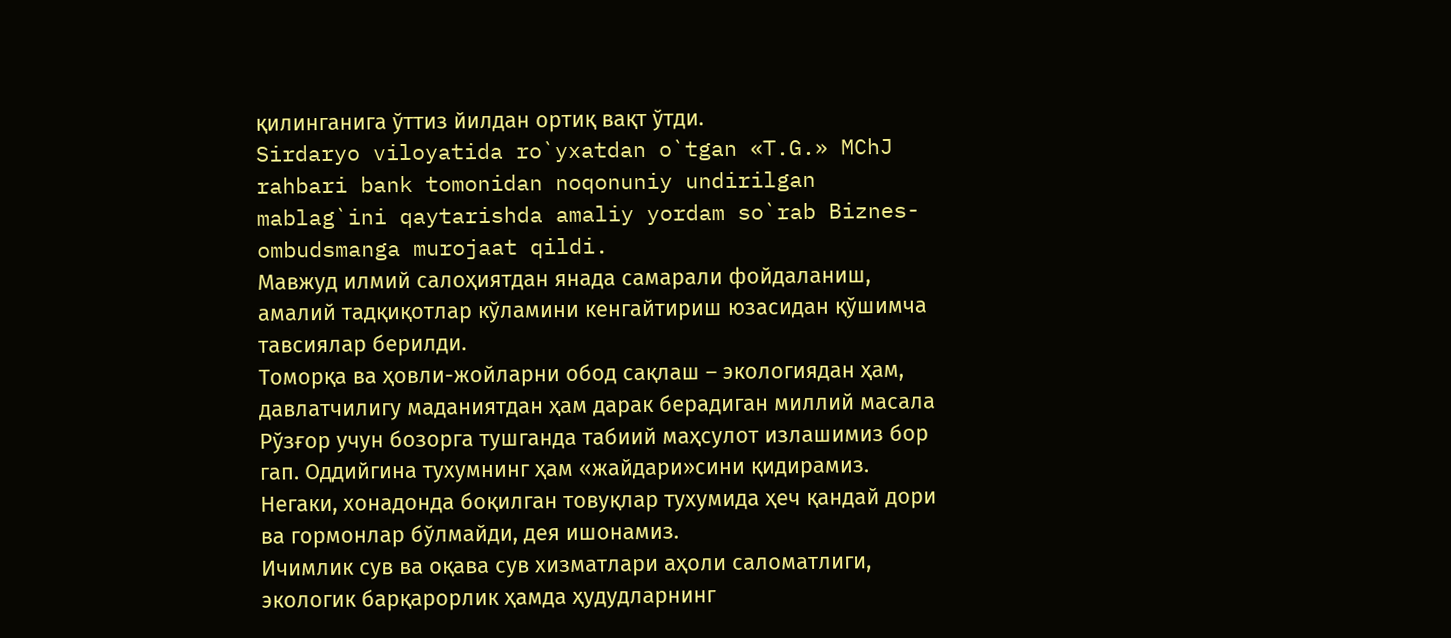қилинганига ўттиз йилдан ортиқ вақт ўтди.
Sirdaryo viloyatida ro`yxatdan o`tgan «T.G.» MChJ rahbari bank tomonidan noqonuniy undirilgan mablag`ini qaytarishda amaliy yordam so`rab Biznes-ombudsmanga murojaat qildi.
Мавжуд илмий салоҳиятдан янада самарали фойдаланиш, амалий тадқиқотлар кўламини кенгайтириш юзасидан қўшимча тавсиялар берилди.
Томорқа ва ҳовли-жойларни обод сақлаш – экологиядан ҳам, давлатчилигу маданиятдан ҳам дарак берадиган миллий масала
Рўзғор учун бозорга тушганда табиий маҳсулот излашимиз бор гап. Оддийгина тухумнинг ҳам «жайдари»сини қидирамиз. Негаки, хонадонда боқилган товуқлар тухумида ҳеч қандай дори ва гормонлар бўлмайди, дея ишонамиз.
Ичимлик сув ва оқава сув хизматлари аҳоли саломатлиги, экологик барқарорлик ҳамда ҳудудларнинг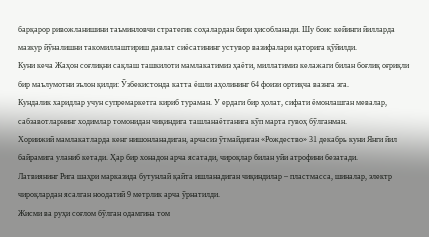барқарор ривожланишини таъминловчи стратегик соҳалардан бири ҳисобланади. Шу боис кейинги йилларда мазкур йўналишни такомиллаштириш давлат сиёсатининг устувор вазифалари қаторига қўйилди.
Куни кеча Жаҳон соғлиқни сақлаш ташкилоти мамлакатимиз ҳаёти, миллатимиз келажаги билан боғлиқ оғриқли бир маълумотни эълон қилди: Ўзбекистонда катта ёшли аҳолининг 64 фоизи ортиқча вазнга эга.
Кундалик харидлар учун супремаркетга кириб тураман. У ердаги бир ҳолат, сифати ёмонлашган мевалар, сабзавотларнинг ходимлар томонидан чиқиндига ташланаётганига кўп марта гувоҳ бўлганман.
Хориижий мамлакатларда кенг нишонланадиган, арчасиз ўтмайдиган «Рождество» 31 декабрь куни Янги йил байрамига уланиб кетади. Ҳар бир хонадон арча ясатади, чироқлар билан уйи атрофини безатади.
Латвиянинг Рига шаҳри марказида бутунлай қайта ишланадиган чиқиндилар – пластмасса, шиналар, электр чироқлардан ясалган ноодатий 9 метрлик арча ўрнатилди.
Жисми ва руҳи соғлом бўлган одамгина том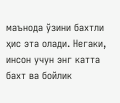маънода ўзини бахтли ҳис эта олади. Негаки, инсон учун энг катта бахт ва бойлик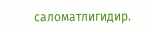саломатлигидир.